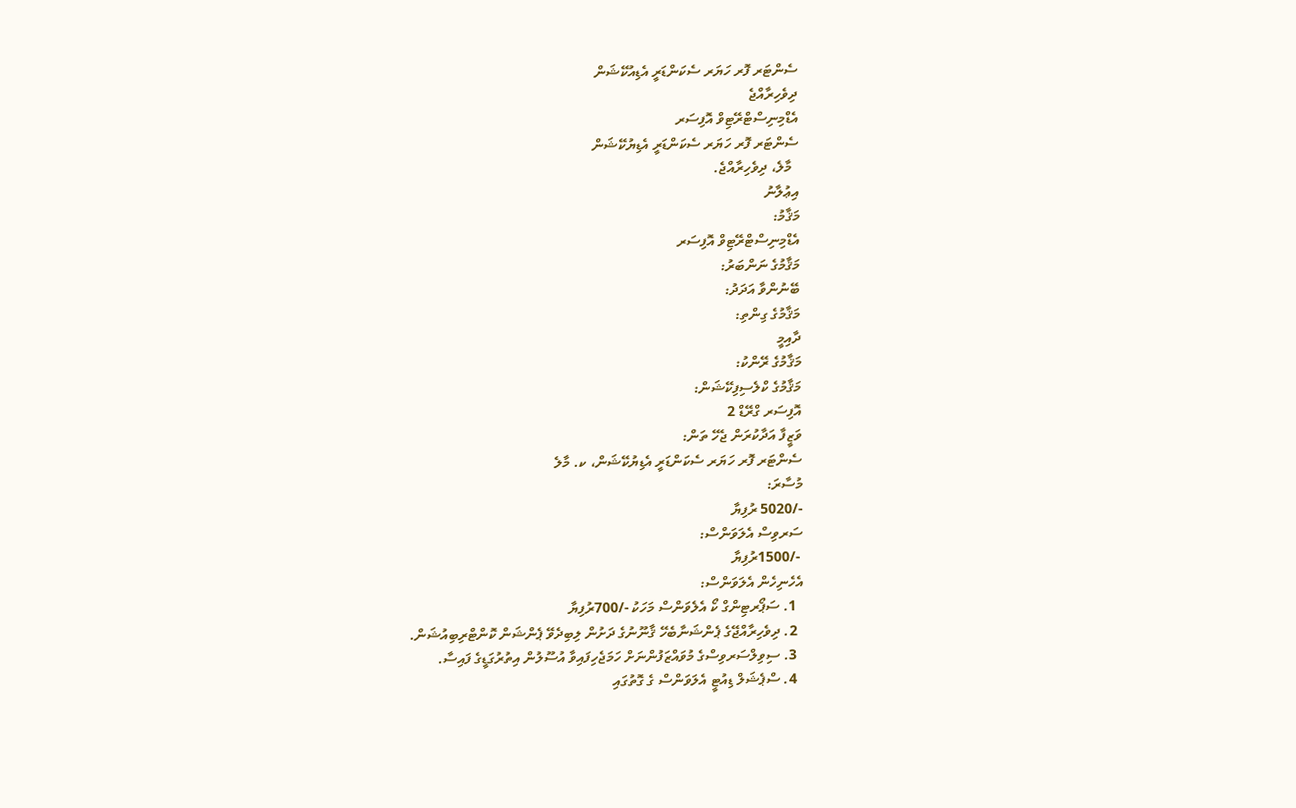ސެންޓަރ ފޮރ ހަޔަރ ސެކަންޑަރީ އެޑިއުކޭޝަން
ދިވެހިރާއްޖެ
އެޑްމިނިސްޓްރޭޓިވް އޮފިސަރ
ސެންޓަރ ފޮރ ހަޔަރ ސެކަންޑަރީ އެޑިޔުކޭޝަން
  މާލެ، ދިވެހިރާއްޖެ.
އިޢުލާނު
މަޤާމު:
އެޑްމިނިސްޓްރޭޓިވް އޮފިސަރ
މަޤާމުގެ ނަންބަރު:
ބޭނުންވާ އަދަދު:
މަޤާމުގެ ގިންތި:
ދާއިމީ
މަޤާމުގެ ރޭންކު:
މަޤާމުގެ ކްލެސިފިކޭޝަން:
އޮފިސަރ ގްރޭޑް 2
ވަޒީފާ އަދާކުރަން ޖެހޭ ތަން:
ސެންޓަރ ފޮރ ހަޔަރ ސެކަންޑަރީ އެޑިޔުކޭޝަން، ކ. މާލެ
މުސާރަ:
-/5020 ރުފިޔާ
ސަރވިސް އެލަވަންސް:
 -/1500ރުފިޔާ
އެހެނިހެން އެލަވަންސް:
  1. ސަޕޯރޓިންގް ކޯ އެލެވަންސް މަހަކު -/700ރުފިޔާ
  2. ދިވެހިރާއްޖޭގެ ޕެންޝަނާބެހޭ ޤާނޫނުގެ ދަށުން ލިބިދެވޭ ޕެންޝަން ކޮންޓްރިބިއުޝަން.
  3. ސިވިލްސަރވިސްގެ މުވައްޒަފުންނަށް ހަމަޖެހިފައިވާ އުސޫލުން އިތުރުގަޑީގެ ފައިސާ.
  4. ސްޕެޝަލް ޑިއުޓީ އެލަވަންސް ގެ ގޮތުގައި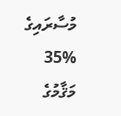މުސާރައިގެ %35
މަޤާމުގެ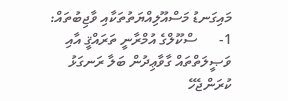މައިގަނޑު މަސްއޫލިއްޔަތުތަކާއި ވާޖިބުތައް:
1-      ސްކޫލްގެ އުމްރާނީ ތަރައްޤީ އާއި ވަޞީލަތްތައް ގާވާޢިދުން ބަލާ ރަނގަޅު ކުރަންޖެހޭ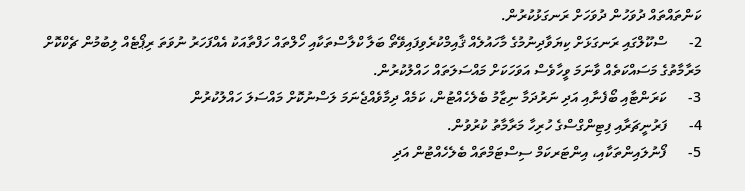ކަންތައްތައް ދުވަހުން ދުވަހަށް ރަނގަޅުކުރުން.
2-      ސްކޫލްގައި ރަނގަޅަށް ކިޔަވާދިނުމުގެ މާހައުލެއް ޤާއިމްކުރެވިފައިވޭތޯ ބަލާ ކްލާސްތަކާއި ހޯލްތައް ހަފްތާއަކު އެއްފަހަރު ނުވަތަ ރިޕޯޓެއް ލިބުމުން ޗެކްކޮށް މަރާމާތުގެ މަސައްކަތެއް ވާނަމަ ވީހާވެސް އަވަހަކަށް މައްސަލަތައް ހައްލުކުރުން.
3-      ކަރަންޓާއި ބޯފެނާއި އަދި ނަރުދަމާ ނިޒާމު ބެލެހެއްޓުން، ކަމެއް ދިމާވެއްޖެނަމަ ލަސްނުކޮށް މައްސަލަ ހައްލުކުރުން
4-      ފަރުނީޗަރާއި ފިޓިންގްސްގެ ހުރިހާ މަރާމާތު ކުރުވުން.
5-      ފޯނުލައިންތަކާއި، އިންޓަރކަމް ސިސްޓަމްތައް ބެލެހެއްޓުން އަދި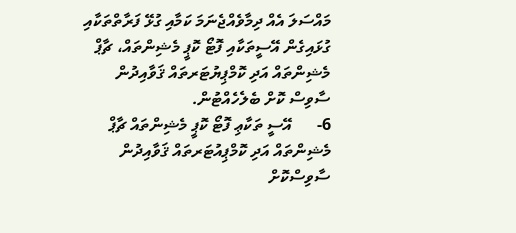މައްސަލަ އެއް ދިމާވެއްޖެނަމަ ކަމާއި ގުޅޭ ފަރާތްތަކާއި ގުޅައިގެން އޭސީތަކާއި ފޮޓޯ ކޮޕީ މެޝިންތައް، ޗާޕް މެޝިންތައް އަދި ކޮމްޕިޔުޓަރތައް ޤަވާއިދުން ސާވިސް ކޮށް ބެލެހެއްޓުން.
6-      އޭސީ ތަކާޢި ފޮޓޯ ކޮޕީ މެޝިންތައް ޗާޕް މެޝިންތައް އަދި ކޮމްޕިއުޓަރތައް ޤަވާއިދުން ސާވިސްކޮށް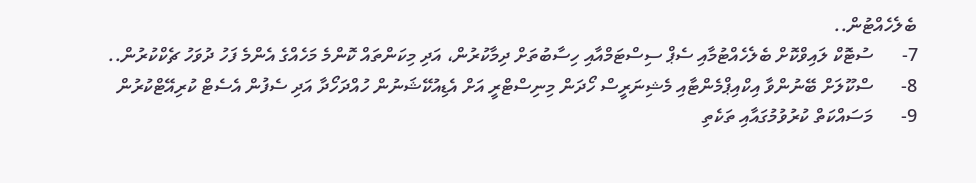ބެލެހެއްޓުން..
7-      ސުޓޮކް ލައިވްކޮށް ބެލެހެއްޓުމާއި ސެޕް ސިސްޓަމްއާއި ހިސާބުތަށް ދިމާކުރުން، އަދި މިކަންތައް ކޮންމެ މަހެއްގެ އެންމެ ފަހު ދުވަހު ޗެކްކުރުން..
8-      ސްކޫލަށް ބޭނުންވާ އިކްއިޕްމެންޓާއި މެޝިނަރީސް ހޯދަން މިނިސްޓްރީ އަށް އެޑިއުކޭޝަނުން ހުއްދަހޯދާ އަދި ސެފުން އެސެޓް ކުރިއޭޓްކުރުން
9-      މަސައްކަތް ކުރުވުމުގައާއި ތަކެތި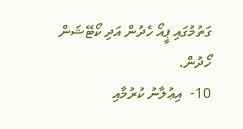ގަތުމުގައި ޕީއޯ ހެދުން އަދި ކޯޓޭޝަން ހޯދުން.
10-  އިޢުލާނު ކުރުމާއި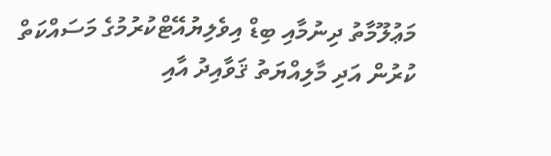މަޢުލޫމާތު ދިނުމާއި ބިޑް އިވެލިޔުއޭޓްކުރުމުގެ މަސައްކަތް ކުރުން އަދި މާލިއްޔަތު ޤަވާއިދު އާއި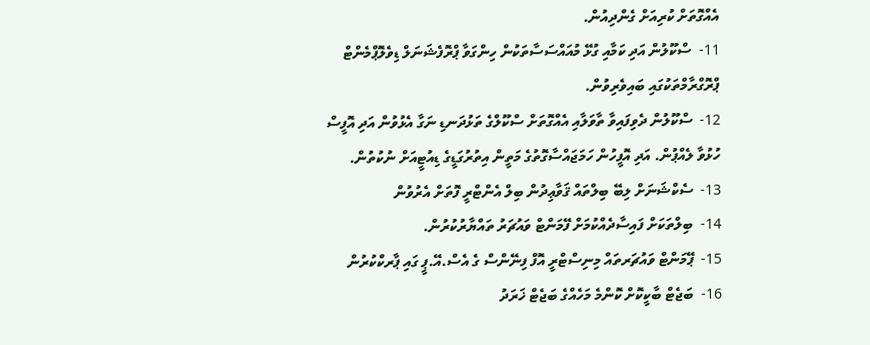އެއްގޮތަށް ކުރިއަށް ގެންދިއުން.
11-  ސްކޫލުން އަދި ކަމާއި ގުޅޭ މުއައްސަސާތަކުން ހިންގަވާ ޕްރޮފެޝަނަލް ޑިވެލޮޕްމެންޓް ޕްރޮގްރާމްތަކުގައި ބައިވެރިވުން.
12-  ސްކޫލުން ދެވިފައިވާ ތާވަލާއި އެއްގޮތަށް ސްކޫލްގެ ތަޅުދަނޑި ނަގާ އެޅުވުން އަދި އޮފީސް ހުޅުވާ ލެއްޕުން. އަދި އޮފީހުން ހަމަޖައްސާގޮތުގެ މަތީން އިތުރުގަޑީގެ ޑިއުޓީއަށް ނުކުތުން.
13-  ސެކްޝަނަށް ލިބޭ ބިލްތައް ޤަވާޢިދުން ބިލް އެންޓްރީ ފޮތަށް އެރުވުން
14-  ބިލްތަކަށް ފައިސާދެއްކުމަށް ފޭމަންޓް ވައުޗަރު ތައްޔާރުކުރުން.
15-  ޕޭމަންޓް ވައުޗަރތައް މިނިސްޓްރީ އޮފް ފިނޭންސް ގެ އެސް.އޭ.ޕީ ގައި ޕާރކްކުރުން
16-  ބަޖެޓް ބާކީކޮށް ކޮންމެ މަހެއްގެ ބަޖެޓް ޚަރަދު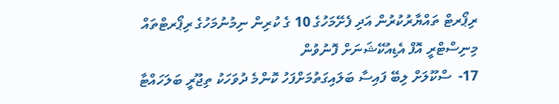ރިޕޯރޓް ތައްޔާރުކުރުން އަދި ފެށޭމަހުގެ 10 ގެ ކުރިން ނިމުނުމަހުގެ ރިޕޯރޓްތައް މިނިސްޓްރީ އޮފް އެޑިއުކޭޝަނަށް ފޮނުވުން
17-  ސްކޫލަށް ލިބޭ ފައިސާ ބަލައިގަތުމަށްފަހު ކޮންމެ ދުވަހަކު ތިޖޫރީ ބަލަހައްޓާ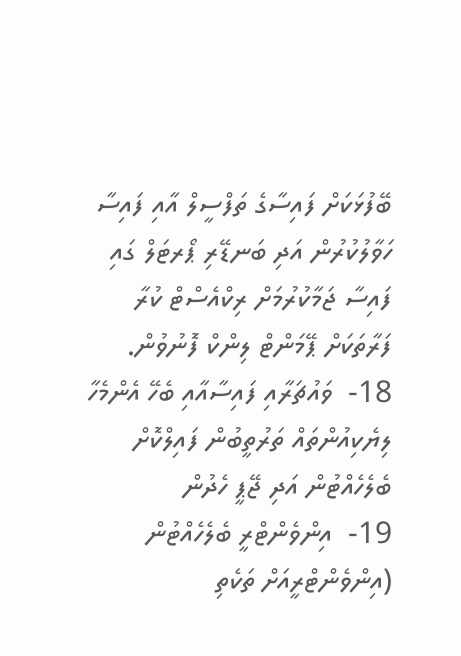ބޭފުޅަކަށް ފައިސާގެ ތަފްސީލް އާއި ފައިސާ ހަވާލުކުރުން އަދި ބަނޑޭރި ޕޯރޓަލް ގައި ފައިސާ ޖަމާކުރުމަށް ރިކްއެސްޓް ކުރާ ފަރާތަކަށް ޕޭމަންޓް ލިންކް ފޮނުވުން.
18-  ވައުޗަރާއި ފައިސާއާއި ބެހޭ އެންމެހާ ލިޔެކިއުންތައް ތަރުތީބުން ފައިލްކޮށް ބެލެހެއްޓުން އަދި ޖޭޕީ ހެދުން
19-  އިންވެންޓްރީ ބެލެހެއްޓުން (އިންވެންޓްރީއަށް ތަކެތި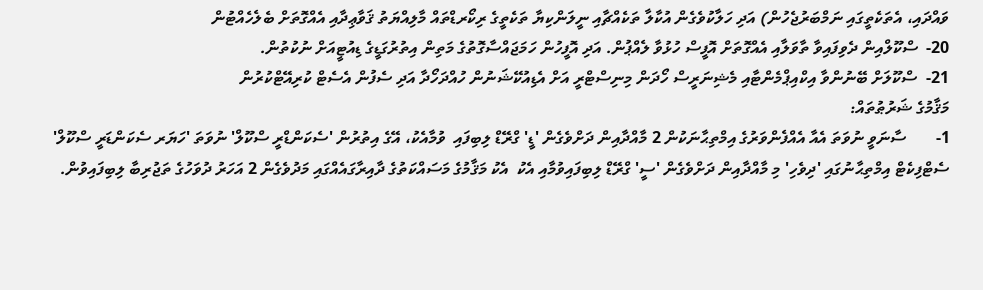ވައްދައި، އެތަކެތީގައި ނަމްބަރުޖެހުން) އަދި ހަލާކުވެގެން އުކާލާ ތަކެއްޗާއި ނީލަންކިޔާ ތަކެތީގެ ރިކޯރޑްތައް މާލިއްޔަތު ޤަވާޢިދާއި އެއްގޮތަށް ބެލެހެއްޓުން
20-  ސްކޫލްއިން ދެވިފައިވާ ތާވަލާއި އެއްގޮތަށް އޮފީސް ހުޅުވާ ލެއްޕުން. އަދި އޮފީހުން ހަމަޖައްސާގޮތުގެ މަތިން އިތުރުގަޑީގެ ޑިއުޓީއަށް ނުކުތުން.
21-  ސްކޫލަށް ބޭނުންވާ އިކްއިޕްމެންޓާއި މެޝިނަރީސް ހޯދަން މިނިސްޓްރީ އަށް އެޑިއުކޭޝަނުން ހުއްދަހޯދާ އަދި ސެފުން އެސެޓް ކުރިއޭޓްކުރުން
މަޤާމުގެ ޝަރުޠުތައް:
1-       ސާނަވީ ނުވަތަ އެއާ އެއްފެންވަރުގެ އިމްތިޙާނަކުން 2 މާއްދާއިން ދަށްވެގެން 'ޑީ' ގްރޭޑް ލިބިފައި  ވުމާއެކު، އޭގެ އިތުރުން 'ސެކަންޑްރީ ސްކޫލް' ނުވަތަ 'ހަޔަރ ސެކަންޑަރީ ސްކޫލް' ސެޓްފިކެޓް އިމްތިޙާނުގައި 'ދިވެހި' މި މާއްދާއިން ދަށްވެގެން 'ސީ' ގްރޭޑް ލިބިފައިވުމާއި އެކު  އެކު މަޤާމުގެ މަސައްކަތުގެ ދާއިރާގައެއްގައި މަދުވެގެން 2 އަހަރު ދުވަހުގެ ތަޖުރިބާ ލިބިފައިވުން.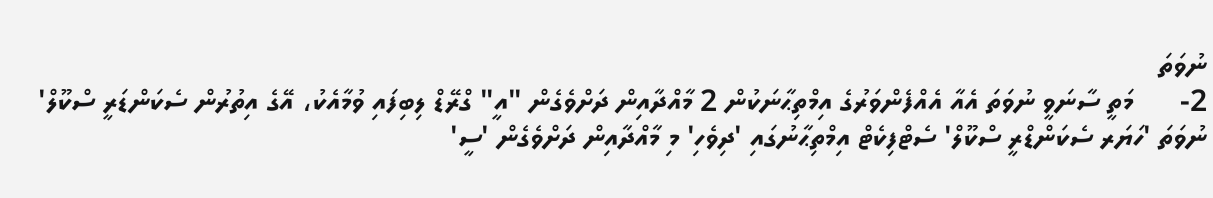ނުވަތަ
2-      މަތީ ސާނަވީ ނުވަތަ އެއާ އެއްފެންވަރުގެ އިމްތިޙާނަކުން 2 މާއްދާއިން ދަށްވެގެން "އީ" ގްރޭޑް ލިބިފައި ވުމާއެކު، އޭގެ އިތުރުން ސެކަންޑަރީ ސްކޫލް' ނުވަތަ 'ހަޔަރ ސެކަންޑްރީ ސްކޫލް' ސެޓްފިކެޓް އިމްތިޙާނުގައި 'ދިވެހި' މި މާއްދާއިން ދަށްވެގެން 'ސީ'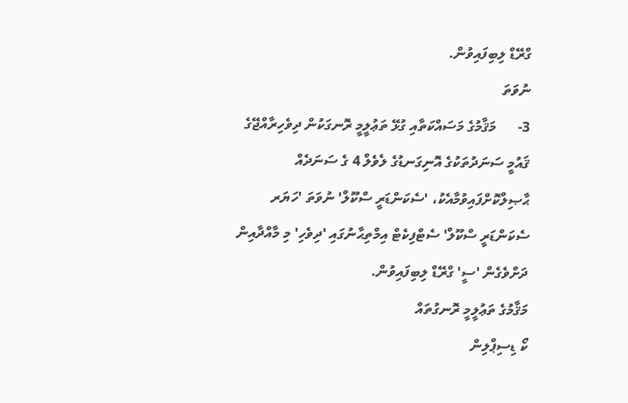ގްރޭޑް ލިބިފައިވުން.
ނުވަތަ
3-      މަޤާމުގެ މަސައްކަތާއި ގުޅޭ ތަޢުލީމީ ރޮނގަކުން ދިވެހިރާއްޖޭގެ ޤައުމީ ސަނަދުތަކުގެ އޮނިގަނޑުގެ ލެވެލް 4 ގެ ސަނަދެއް ޙާޞިލްކޮށްފައިވުމާއެކު، 'ސެކަންޑަރީ ސްކޫލް' ނުވަތަ 'ހަޔަރ ސެކަންޑަރީ ސްކޫލް' ސެޓްފިކެޓް އިމްތިޙާނުގައި 'ދިވެހި' މި މާއްދާއިން ދަށްވެގެން 'ސީ' ގްރޭޑް ލިބިފައިވުން.
މަޤާމުގެ ތަޢުލީމީ ރޮނގުތައް
ކޯ ޑިސިޕްލިން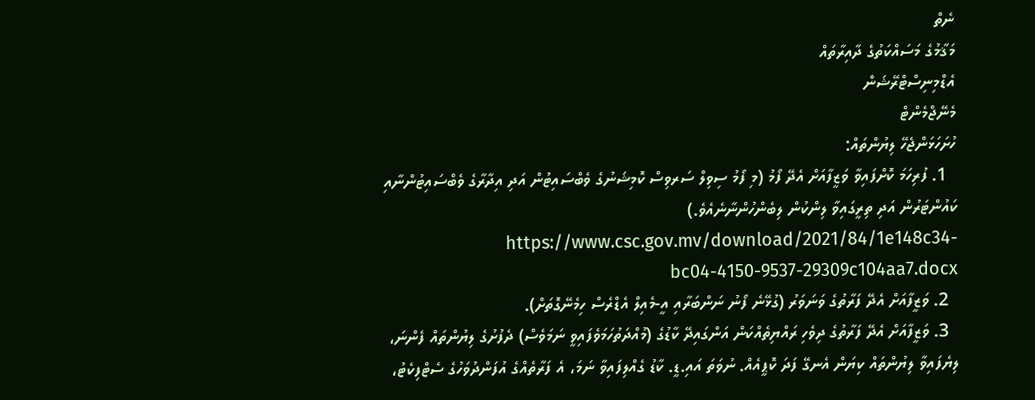ނެތް
މަޤާމުގެ މަސައްކަތުގެ ދާއިރާތައް
އެޑްމިނިސްޓްރޭޝަން
މެނޭޖްމެންޓް
ހުށަހަޅަންޖެހޭ ލިޔުންތައް:
  1. ފުރިހަމަ ކޮށްފައިވާ ވަޒީފާއަށް އެދޭ ފޯމު (މި ފޯމު ސިވިލް ސަރވިސް ކޮމިޝަނުގެ ވެބްސައިޓުން އަދި އިދާރާގެ ވެބްސައިޓުންނާއި ކައުންޓަރުން އަދި ތިރީގައިވާ ލިންކުން ލިބެންހުންނާނެއެވެ.) https://www.csc.gov.mv/download/2021/84/1e148c34-bc04-4150-9537-29309c104aa7.docx
  2. ވަޒީފާއަށް އެދޭ ފަރާތުގެ ވަނަވަރު (ގުޅޭނެ ފޯނު ނަންބަރާއި އީ-މެއިލް އެޑްރެސް ހިމެނޭގޮތަށް).
  3. ވަޒީފާއަށް އެދޭ ފަރާތުގެ ދިވެހި ރައްޔިތެއްކަން އަންގައިދޭ ކާޑުގެ (މުއްދަތުހަމަވެފައިވީ ނަމަވެސް) ދެފުށުގެ ލިޔުންތައް ފެންނަ، ލިޔެފައިވާ ލިޔުންތައް ކިޔަން އެނގޭ ފަދަ ކޮޕީއެއް. ނުވަތަ އައި.ޑީ. ކާޑު ގެއްލިފައިވާ ނަމަ، އެ ފަރާތެއްގެ އުފަންދުވަހުގެ ސެޓްފިކެޓު،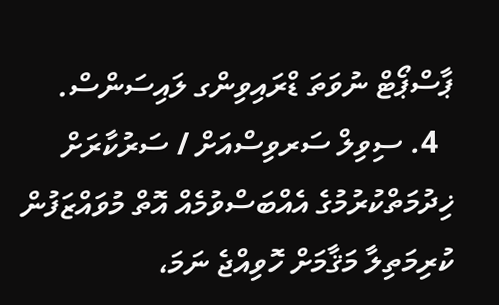ޕާސްޕޯޓް ނުވަތަ ޑްރައިވިންގ ލައިސަންސް.
  4. ސިވިލް ސަރވިސްއަށް / ސަރުކާރަށް ޚިދުމަތްކުރުމުގެ އެއްބަސްވުމެއް އޮތް މުވައްޒަފުން ކުރިމަތިލާ މަޤާމަށް ހޮވިއްޖެ ނަމަ،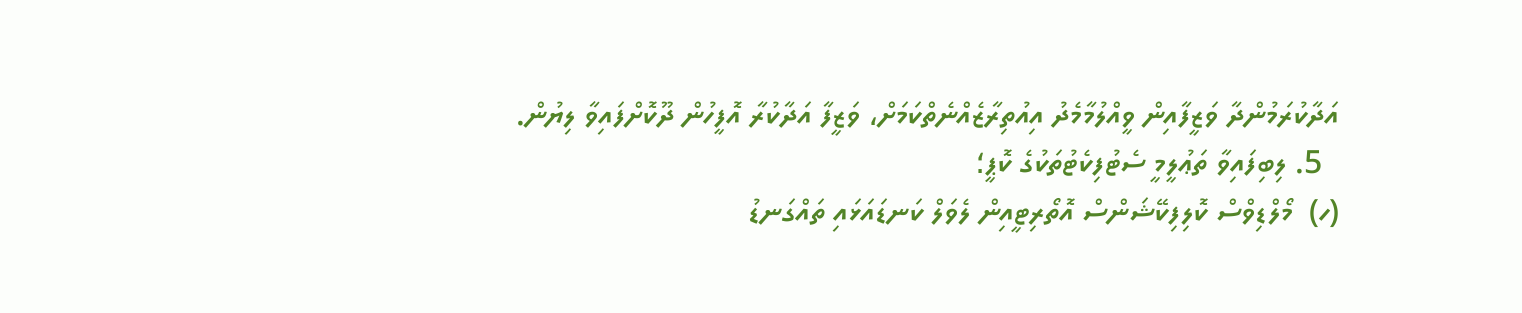އަދާކުރަމުންދާ ވަޒީފާއިން ވީއްލުމާމެދު އިއުތިރާޒެއްނެތްކަމަށް، ވަޒީފާ އަދާކުރާ އޮފީހުން ދޫކޮށްފައިވާ ލިޔުން.
  5. ލިބިފައިވާ ތަޢުލީމީ ސެޓުފިކެޓުތަކުގެ ކޮޕީ؛
(ހ)  މޯލްޑިވްސް ކޮލިފިކޭޝަންސް އޮތޯރިޓީއިން ލެވަލް ކަނޑައަޅައި ތައްގަނޑު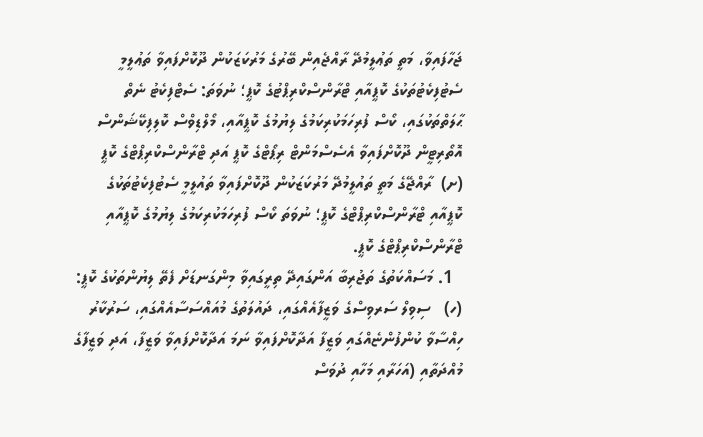ޖަހާފައިވާ، މަތީ ތަޢުލީމުދޭ ރާއްޖެއިން ބޭރުގެ މަރުކަޒަކުން ދޫކޮށްފައިވާ ތަޢުލީމީ ސެޓުފިކެޓުތަކުގެ ކޮޕީއާއި ޓްރާންސްކްރިޕްޓުގެ ކޮޕީ؛ ނުވަތަ: ސެޓްފިކެޓު ނެތް ޙާލަތްތަކުގައި، ކޯސް ފުރިހަމަކުރިކަމުގެ ލިޔުމުގެ ކޮޕީއާއި، މޯލްޑިވްސް ކޮލިފިކޭޝަންސް އޮތޯރިޓީން ދޫކޮށްފައިވާ އެސެސްމަންޓް ރިޕޯޓްގެ ކޮޕީ އަދި ޓްރާންސްކްރިޕްޓްގެ ކޮޕީ
(ށ)  ރާއްޖޭގެ މަތީ ތައުލީމުދޭ މަރުކަޒަކުން ދޫކޮށްފައިވާ ތައުލީމީ ސެޓުފިކެޓުތަކުގެ ކޮޕީއާއި ޓްރާންސްކްރިޕްޓްގެ ކޮޕީ؛ ނުވަތަ ކޯސް ފުރިހަމަކުރިކަމުގެ ލިޔުމުގެ ކޮޕީއާއި ޓްރާންސްކްރިޕްޓްގެ ކޮޕީ.
  1. މަސައްކަތުގެ ތަޖުރިބާ އަންގައިދޭ ތިރީގައިވާ މިންގަނޑަށް ފެތޭ ލިޔުންތަކުގެ ކޮޕީ:
(ހ)   ސިވިލް ސަރވިސްގެ ވަޒީފާއެއްގައި، ދައުލަތުގެ މުއައްސަސާއެއްގައި، ސަރުކާރު ހިއްސާވާ ކުންފުންޏެއްގައި ވަޒީފާ އަދާކޮށްފައިވާ ނަމަ އަދާކޮށްފައިވާ ވަޒީފާ، އަދި ވަޒީފާގެ މުއްދަތާއި (އަހަރާއި މަހާއި ދުވަސް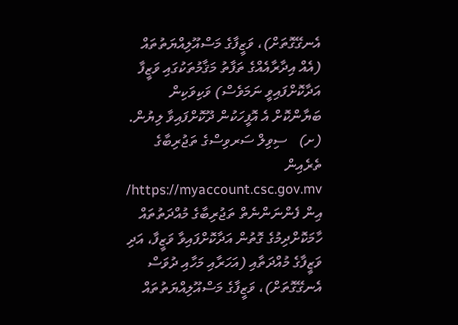އެނގޭގޮތަށް)، ވަޒީފާގެ މަސްއޫލިއްޔަތުތައް (އެއް އިދާރާއެއްގެ ތަފާތު މަޤާމުތަކުގައި ވަޒީފާ އަދާކޮށްފައިވީ ނަމަވެސް) ވަކިވަކިން ބަޔާންކޮށް އެ އޮފީހަކުން ދޫކޮށްފައިވާ ލިޔުން.
(ށ)   ސިވިލް ސަރވިސްގެ ތަޖުރިބާގެ ތެރެއިން https://myaccount.csc.gov.mv/ އިން ފެންނަންނެތް ތަޖުރިބާގެ މުއްދަތުތައް ހާމަކޮށްދިމުގެ ގޮތުން އަދާކޮށްފައިވާ ވަޒީފާ، އަދި ވަޒީފާގެ މުއްދަތާއި (އަހަރާއި މަހާއި ދުވަސް އެނގޭގޮތަށް)، ވަޒީފާގެ މަސްއޫލިއްޔަތުތައް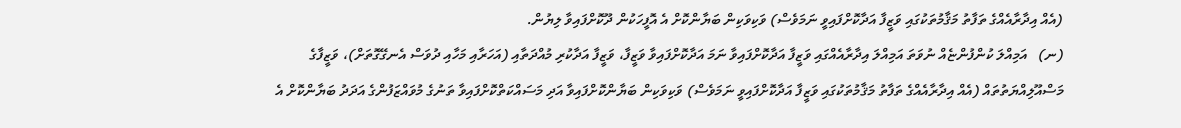(އެއް އިދާރާއެއްގެ ތަފާތު މަޤާމުތަކުގައި ވަޒީފާ އަދާކޮށްފައިވީ ނަމަވެސް) ވަކިވަކިން ބަޔާންކޮށް އެ އޮފީހަކުން ދޫކޮށްފައިވާ ލިޔުން.
(ނ)   އަމިއްލަ ކުންފުންޏެއް ނުވަތަ އަމިއްލަ އިދާރާއެއްގައި ވަޒީފާ އަދާކޮށްފައިވާ ނަމަ އަދާކޮށްފައިވާ ވަޒީފާ، ވަޒީފާ އަދާކުރި މުއްދަތާއި (އަހަރާއި މަހާއި ދުވަސް އެނގޭގޮތަށް)، ވަޒީފާގެ މަސްއޫލިއްޔަތުތައް (އެއް އިދާރާއެއްގެ ތަފާތު މަޤާމުތަކުގައި ވަޒީފާ އަދާކޮށްފައިވީ ނަމަވެސް) ވަކިވަކިން ބަޔާންކޮށްފައިވާ އަދި މަސައްކަތްކޮށްފައިވާ ތަނުގެ މުވައްޒަފުންގެ އަދަދު ބަޔާންކޮށް އެ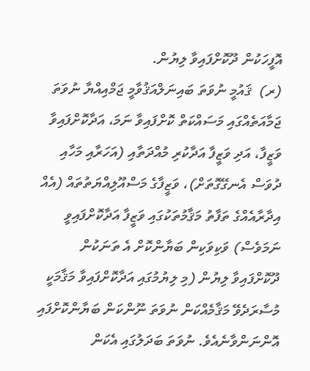އޮފީހަކުން ދޫކޮށްފައިވާ ލިޔުން.
(ރ)  ޤައުމީ ނުވަތަ ބައިނަލްއަޤުވާމީ ޖަމްއިއްޔާ ނުވަތަ ޖަމާއަތެއްގައި މަސައްކަތް ކޮށްފައިވާ ނަމަ، އަދާކޮށްފައިވާ ވަޒީފާ، އަދި ވަޒީފާ އަދާކުރި މުއްދަތާއި (އަހަރާއި މަހާއި ދުވަސް އެނގޭގޮތަށް)، ވަޒީފާގެ މަސްއޫލިއްޔަތުތައް (އެއް އިދާރާއެއްގެ ތަފާތު މަޤާމުތަކުގައި ވަޒީފާ އަދާކޮށްފައިވީ ނަމަވެސް) ވަކިވަކިން ބަޔާންކޮށް އެ ތަނަކުން ދޫކޮށްފައިވާ ލިޔުން (މި ލިޔުމުގައި އަދާކޮށްފައިވާ މަޤާމަކީ މުސާރަދެވޭ މަޤާމެއްކަން ނުވަތަ ނޫންކަން ބަޔާންކޮށްފައި އޮންނަންވާނެއެވެ. ނުވަތަ ބަދަލުގައި އެކަން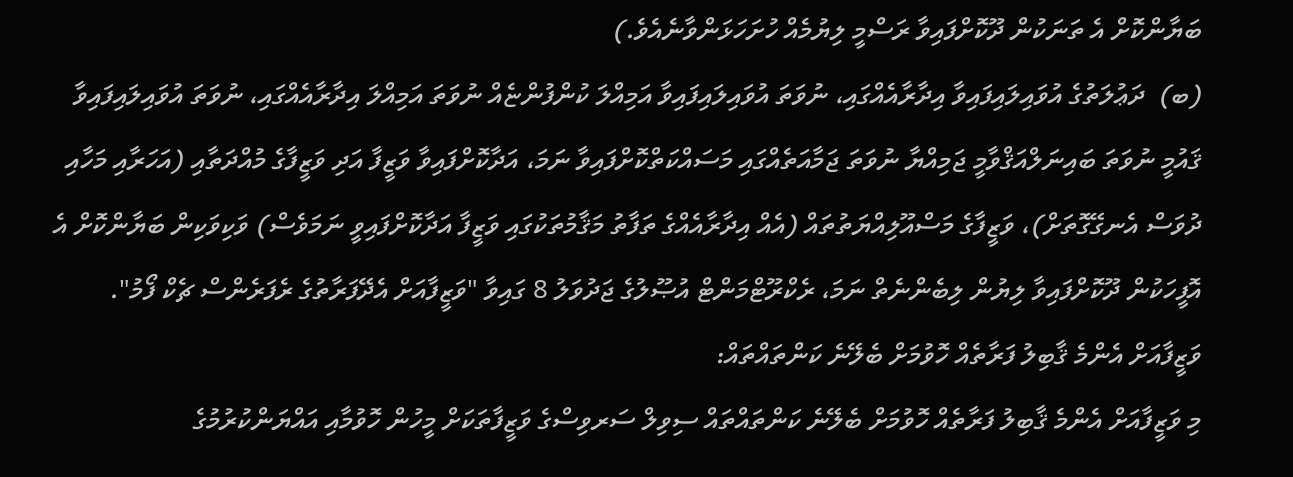ބަޔާންކޮށް އެ ތަނަކުން ދޫކޮށްފައިވާ ރަސްމީ ލިޔުމެއް ހުށަހަޅަންވާނެއެވެ.)
(ބ)  ދަޢުލަތުގެ އުވައިލައިފައިވާ އިދާރާއެއްގައި، ނުވަތަ އުވައިލައިފައިވާ އަމިއްލަ ކުންފުންޏެއް ނުވަތަ އަމިއްލަ އިދާރާއެއްގައި، ނުވަތަ އުވައިލައިފައިވާ ޤައުމީ ނުވަތަ ބައިނަލްއަޤްވާމީ ޖަމިއްޔާ ނުވަތަ ޖަމާއަތެއްގައި މަސައްކަތްކޮށްފައިވާ ނަމަ، އަދާކޮށްފައިވާ ވަޒީފާ އަދި ވަޒީފާގެ މުއްދަތާއި (އަހަރާއި މަހާއި ދުވަސް އެނގޭގޮތަށް)، ވަޒީފާގެ މަސްއޫލިއްޔަތުތައް (އެއް އިދާރާއެއްގެ ތަފާތު މަޤާމުތަކުގައި ވަޒީފާ އަދާކޮށްފައިވީ ނަމަވެސް) ވަކިވަކިން ބަޔާންކޮށް އެ އޮފީހަކުން ދޫކޮށްފައިވާ ލިޔުން ލިބެންނެތް ނަމަ، ރެކްރޫޓްމަންޓް އުޞޫލުގެ ޖަދުވަލު 8 ގައިވާ "ވަޒީފާއަށް އެދޭފަރާތުގެ ރެފަރެންސް ޗެކް ފޯމު".
ވަޒީފާއަށް އެންމެ ޤާބިލު ފަރާތެއް ހޮވުމަށް ބެލޭނެ ކަންތައްތައް:
މި ވަޒީފާއަށް އެންމެ ޤާބިލު ފަރާތެއް ހޮވުމަށް ބެލޭނެ ކަންތައްތައް ސިވިލް ސަރވިސްގެ ވަޒީފާތަކަށް މީހުން ހޮވުމާއި އައްޔަންކުރުމުގެ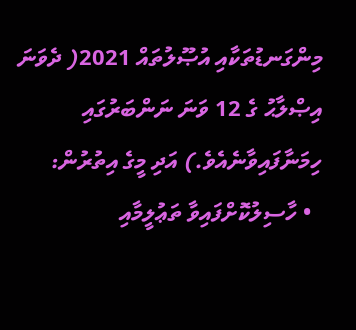މިންގަނޑުތަކާއި އުޞޫލުތައް 2021( ދެވަނަ އިޞްލާޙު ގެ 12 ވަނަ ނަންބަރުގައި ހިމަނާފައިވާނެއެވެ.) އަދި މީގެ އިތުރުން:
  • ހާސިލުކޮށްފައިވާ ތަޢުލީމާއި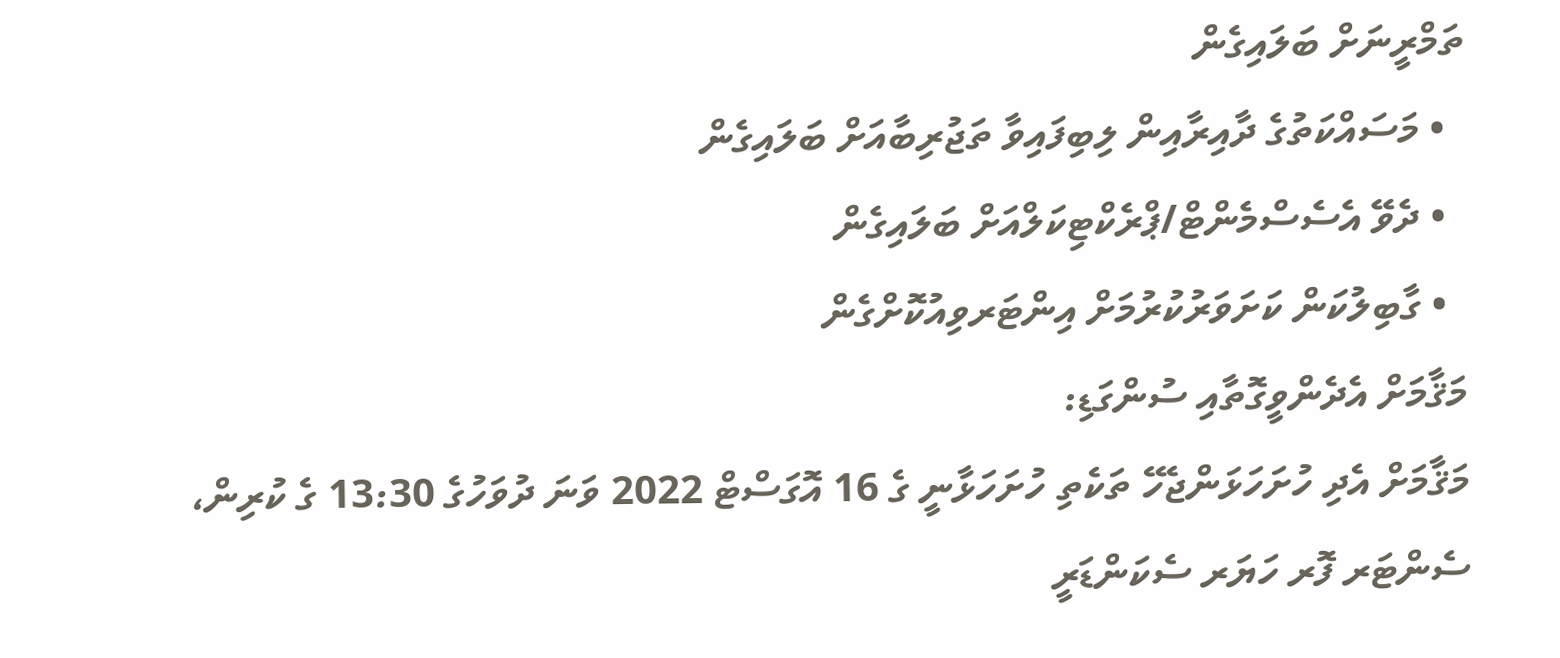ތަމްރީނަށް ބަލައިގެން
  • މަސައްކަތުގެ ދާއިރާއިން ލިބިފައިވާ ތަޖުރިބާއަށް ބަލައިގެން
  • ދެވޭ އެސެސްމެންޓް/ޕްރެކްޓިކަލްއަށް ބަލައިގެން
  • ގާބިލުކަން ކަށަވަރުކުރުމަށް އިންޓަރވިއުކޮށްގެން
މަޤާމަށް އެދެންވީގޮތާއި ސުންގަޑި:
މަޤާމަށް އެދި ހުށަހަޅަންޖެހޭ ތަކެތި ހުށަހަޅާނީ ގެ 16 އޮގަސްޓް 2022 ވަނަ ދުވަހުގެ 13:30 ގެ ކުރިން، ސެންޓަރ ފޮރ ހަޔަރ ސެކަންޑަރީ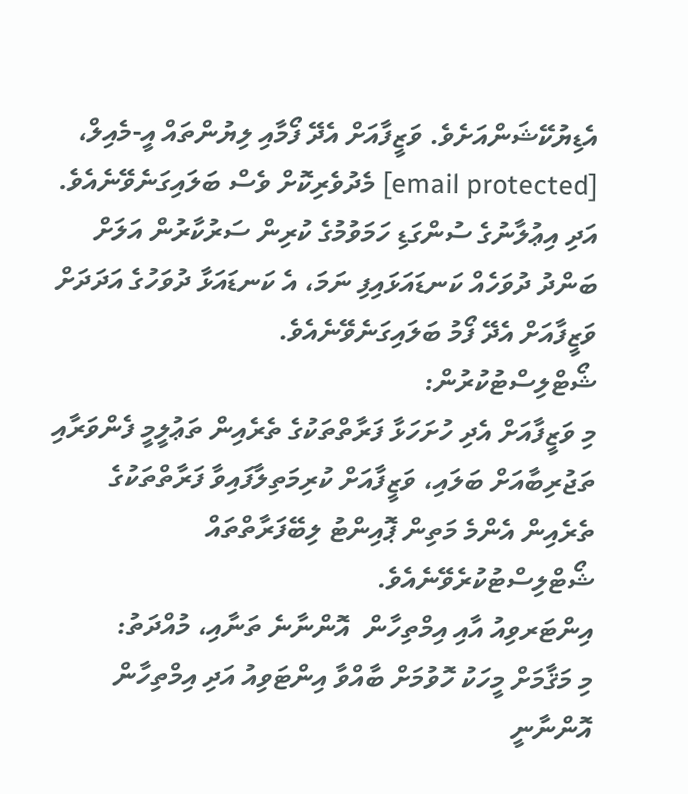އެޑިޔުކޭޝަންއަށެވެ. ވަޒީފާއަށް އެދޭ ފޯމާއި ލިޔުންތައް އީ-މެއިލް، [email protected] މެދުވެރިކޮށް ވެސް ބަލައިގަނެވޭނެއެވެ.
އަދި އިޢުލާނުގެ ސުންގަޑި ހަމަވުމުގެ ކުރިން ސަރުކާރުން އަލަށް ބަންދު ދުވަހެއް ކަނޑައަޅައިފި ނަމަ، އެ ކަނޑައަޅާ ދުވަހުގެ އަދަދަށް ވަޒީފާއަށް އެދޭ ފޯމު ބަލައިގަނެވޭނެއެވެ.
ޝޯޓްލިސްޓުކުރުން:
މި ވަޒީފާއަށް އެދި ހުށަހަޅާ ފަރާތްތަކުގެ ތެރެއިން ތަޢުލީމީ ފެންވަރާއި ތަޖުރިބާއަށް ބަލައި، ވަޒީފާއަށް ކުރިމަތިލާފައިވާ ފަރާތްތަކުގެ ތެރެއިން އެންމެ މަތިން ޕޮއިންޓު ލިބޭފަރާތްތައް ޝޯޓްލިސްޓުކުރެވޭނެއެވެ.
އިންޓަރވިއު އާއި އިމްތިހާން  އޮންނާނެ ތަނާއި، މުއްދަތު:
މި މަޤާމަށް މީހަކު ހޮވުމަށް ބާއްވާ އިންޓަވިއު އަދި އިމްތިހާން އޮންނާނީ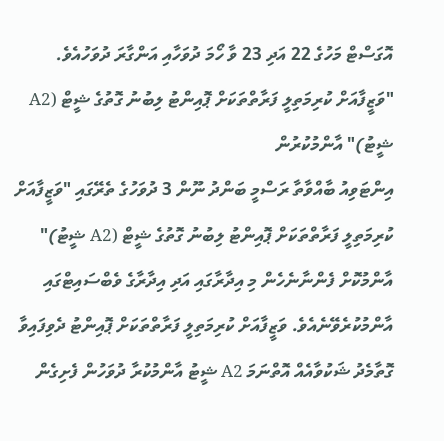އޮގަސްޓް މަހުގެ 22 އަދި 23 ވާ ހޯމަ ދުވަހާއި އަންގާރަ ދުވަހުއެވެ.
"ވަޒީފާއަށް ކުރިމަތިލީ ފަރާތްތަކަށް ޕޮއިންޓު ލިބުނު ގޮތުގެ ޝީޓް (A2 ޝީޓު)" އާންމުކުރުން
އިންޓަވިއު ބާއްވާތާ ރަސްމީ ބަންދު ނޫން 3 ދުވަހުގެ ތެރޭގައި "ވަޒީފާއަށް ކުރިމަތިލީ ފަރާތްތަކަށް ޕޮއިންޓު ލިބުނު ގޮތުގެ ޝީޓް (A2 ޝީޓު)" އާންމުކޮށް ފެންނާނެހެން މި އިދާރާގައި އަދި އިދާރާގެ ވެބްސައިޓްގައި އާންމުކުރެވޭނެއެވެ. ވަޒީފާއަށް ކުރިމަތިލީ ފަރާތްތަކަށް ޕޮއިންޓު ދެވިފައިވާ ގޮތާމެދު ޝަކުވާއެއް އޮތްނަމަ A2 ޝީޓު އާންމުކުރާ ދުވަހުން ފެށިގެން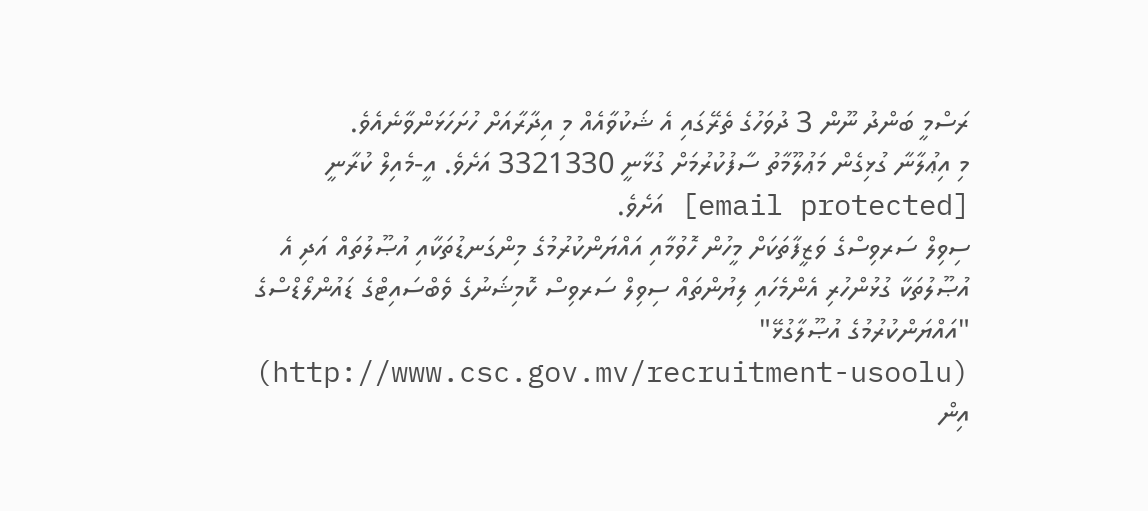ރަސްމީ ބަންދު ނޫން 3 ދުވަހުގެ ތެރޭގައި އެ ޝަކުވާއެއް މި އިދާރާއަށް ހުށަހަޅަންވާނެއެވެ.
މި އިޢުލާނާ ގުޅިގެން މަޢުލޫމާތު ސާފުކުރުމަށް ގުޅާނީ 3321330 އަށެވެ. އީ-މެއިލް ކުރާނީ [email protected] އަށެވެ.
ސިވިލް ސަރވިސްގެ ވަޒީފާތަކަށް މީހުން ހޮވުމާއި އައްޔަންކުރުމުގެ މިންގަނޑުތަކާއި އުޞޫލުތައް އަދި އެ އުޞޫލުތަކާ ގުޅުންހުރި އެންމެހައި ލިޔުންތައް ސިވިލް ސަރވިސް ކޮމިޝަނުގެ ވެބްސައިޓްގެ ޑައުންލޯޑްސްގެ "އައްޔަންކުރުމުގެ އުޞޫލާގުޅޭ" (http://www.csc.gov.mv/recruitment-usoolu) އިން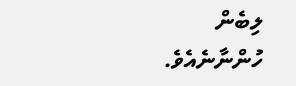ލިބެން ހުންނާނެއެވެ.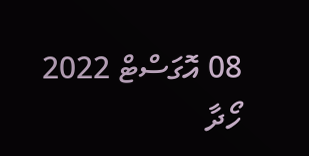08 އޮގަސްޓް 2022
ހޯދާ